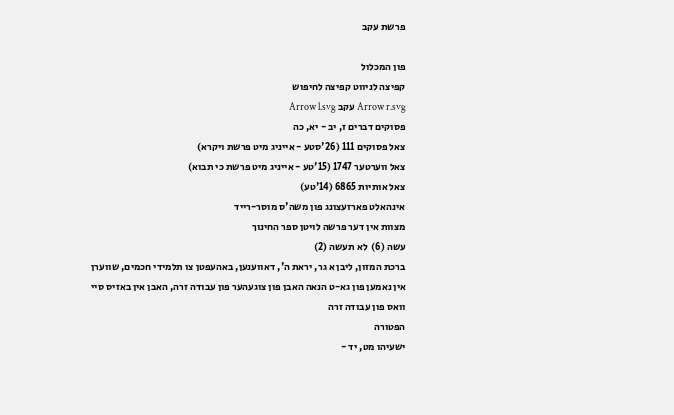פרשת עקב

פון המכלול
קפיצה לניווט קפיצה לחיפוש
Arrow r.svg עקב Arrow l.svg
פסוקים דברים ז, יב - יא, כה
צאל פסוקים 111 (26'סטע - אייניג מיט פרשת ויקרא)
צאל ווערטער 1747 (15'טע - אייניג מיט פרשת כי תבוא)
צאל אותיות 6865 (14'טע)
אינהאלט פארזעצונג פון משה'ס מוסר-רייד
מצוות אין דער פרשה לויטן ספר החינוך
עשה (6)  לא תעשה (2)
ברכת המזון, ליבן א גר, יראת ה', דאווענען, באהעפטן צו תלמידי חכמים, שווערן אין נאמען פון גא-ט הנאה האבן פון צוגעהער פון עבודה זרה, האבן אין באזיס סיי וואס פון עבודה זרה
הפטורה
ישעיהו מט, יד -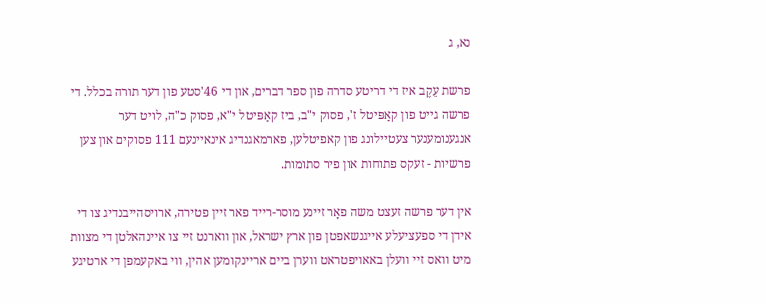נא, ג

פרשת עֵקֶב איז די דריטע סדרה פון ספר דברים, און די 46'סטע פון דער תורה בכלל. די פרשה גייט פון קאַפּיטל ז', פסוק י"ב, ביז קאַפּיטל י"א, פסוק כ"ה, לויט דער אנגענומענער צעטיילונג פון קאפיטלען, פארמאגנדיג אינאיינעם 111 פסוקים און צען פרשיות - זעקס פתוחות און פיר סתומות.

אין דער פרשה זעצט משה פאָר זיינע מוסר-רייד פאר זיין פטירה, ארויסהייבנדיג צו די אידן די ספעציעלע אייגנשאפטן פון ארץ ישראל, און ווארנט זיי צו איינהאלטן די מצוות מיט וואס זיי וועלן באאויפטראט ווערן ביים אריינקומען אהין, ווי באקעמפן די ארטיגע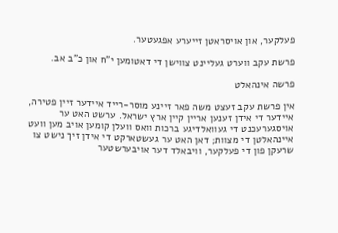פעלקער, און אויסראטן זייערע אפגעטער.

פרשת עקב ווערט געליינט צווישן די דאטומען י"ח און כ"ב אב.

פרשה אינהאלט

אין פרשת עקב זעצט משה פאר זיינע מוסר-רייד איידער זיין פטירה, איידער די אידן זענען אריין קיין ארץ ישראל. ערשט האט ער אויסגערעכנט די געוואלדיגע ברכות וואס וועלן קומען אויב מען וועט איינהאלטן די מצוות; דאן האט ער געשטארקט די אידן זיך נישט צו שרעקן פון די פעלקער, וויבאלד דער אויבערשטער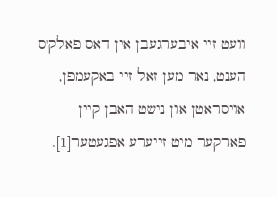וועט זיי איבערגעבן אין דאס פאלק'ס הענט, נאר מען זאל זיי באקעמפן, אויסראטן און נישט האבן קיין פארקער מיט זייערע אפגעטער[1].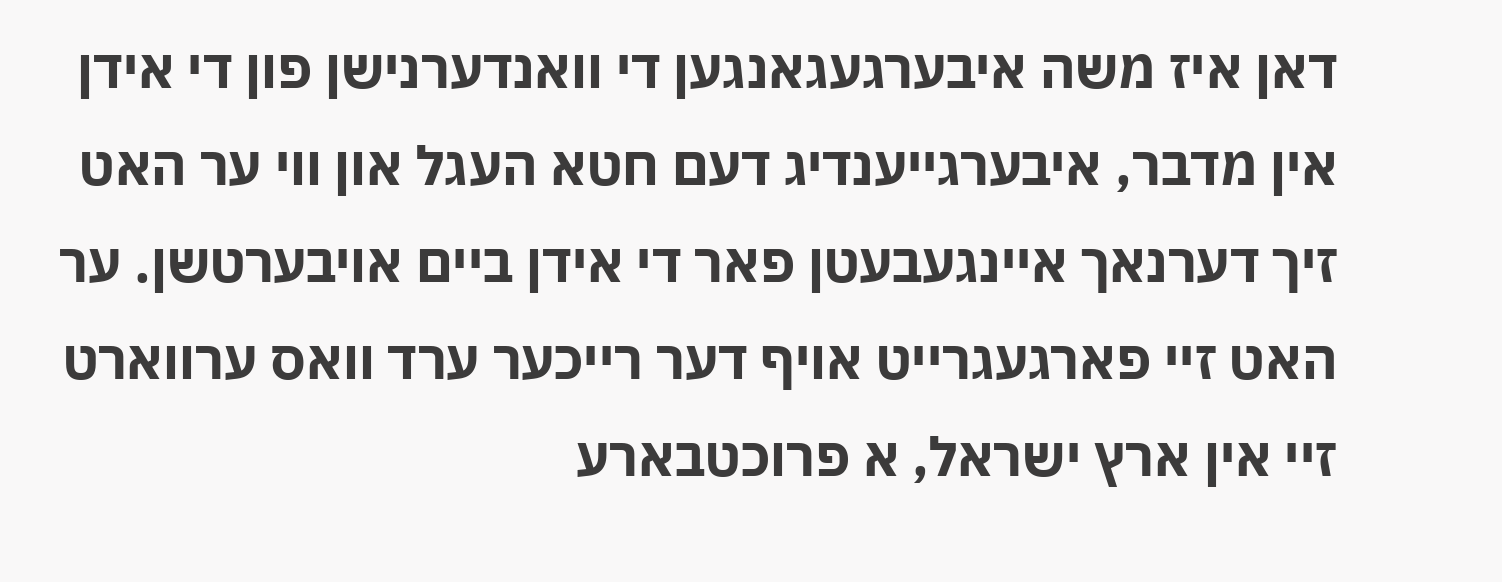דאן איז משה איבערגעגאנגען די וואנדערנישן פון די אידן אין מדבר, איבערגייענדיג דעם חטא העגל און ווי ער האט זיך דערנאך איינגעבעטן פאר די אידן ביים אויבערטשן. ער האט זיי פארגעגרייט אויף דער רייכער ערד וואס ערווארט זיי אין ארץ ישראל, א פרוכטבארע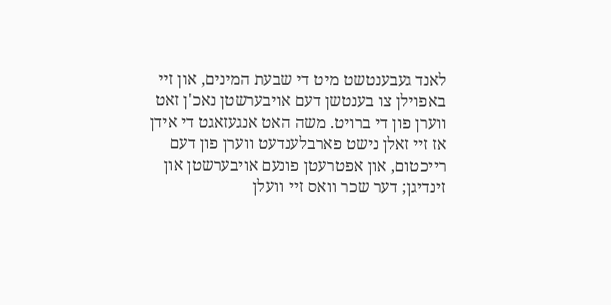לאנד געבענטשט מיט די שבעת המינים, און זיי באפוילן צו בענטשן דעם אויבערשטן נאכ'ן זאט ווערן פון די ברויט. משה האט אנגעזאגט די אידן אז זיי זאלן נישט פארבלענדעט ווערן פון דעם רייכטום, און אפטרעטן פונעם אויבערשטן און זינדיגן; דער שכר וואס זיי וועלן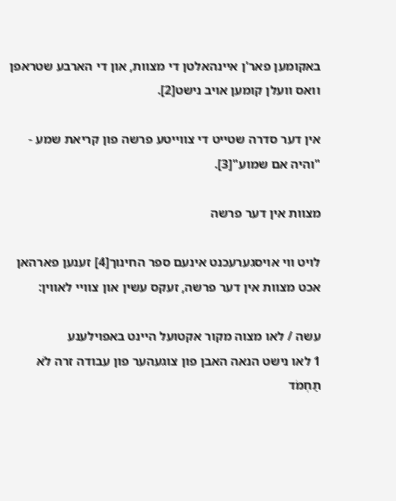באקומען פאר'ן איינהאלטן די מצוות, און די הארבע שטראפן וואס וועלן קומען אויב נישט[2].

אין דער סדרה שטייט די צווייטע פרשה פון קריאת שמע - "והיה אם שמוע"[3].

מצוות אין דער פרשה

לויט ווי אויסגערעכנט אינעם ספר החינוך[4] זענען פארהאן אכט מצוות אין דער פרשה, זעקס עשין און צוויי לאווין:

עשה / לאו מצוה מקור אקטועל היינט באפוילענע
1 לאו נישט הנאה האבן פון צוגעהער פון עבודה זרה לֹא תַחְמֹד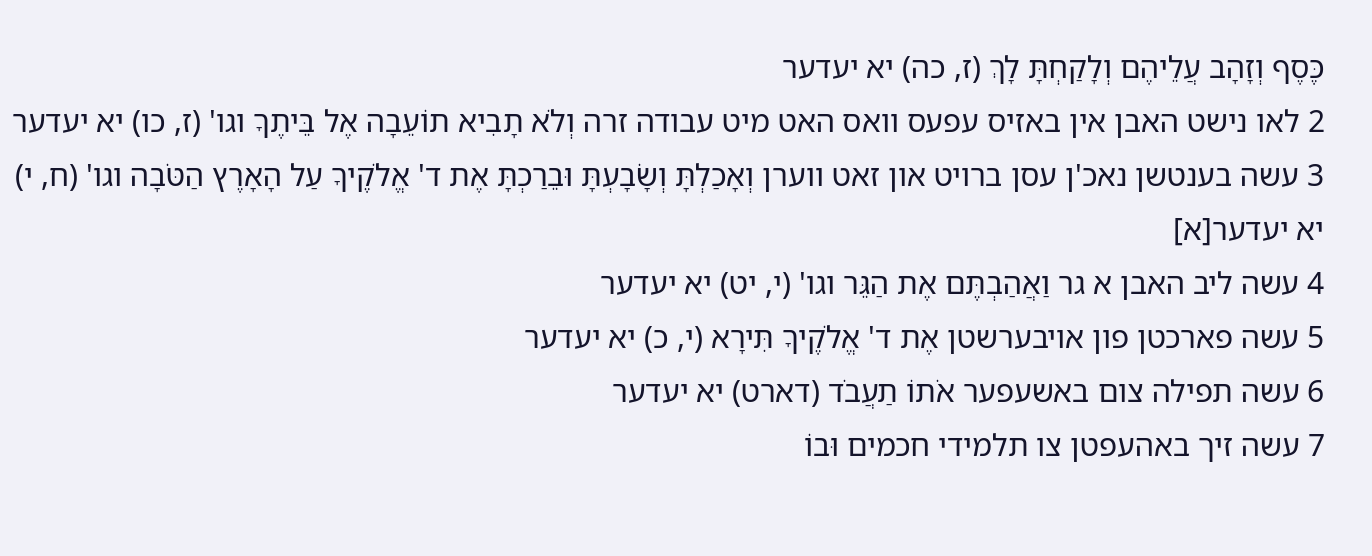כֶּסֶף וְזָהָב עֲלֵיהֶם וְלָקַחְתָּ לָךְ (ז, כה) יא יעדער
2 לאו נישט האבן אין באזיס עפעס וואס האט מיט עבודה זרה וְלֹא תָבִיא תוֹעֵבָה אֶל בֵּיתֶךָ וגו' (ז, כו) יא יעדער
3 עשה בענטשן נאכ'ן עסן ברויט און זאט ווערן וְאָכַלְתָּ וְשָׂבָעְתָּ וּבֵרַכְתָּ אֶת ד' אֱלֹקֶיךָ עַל הָאָרֶץ הַטֹּבָה וגו' (ח, י) יא יעדער[א]
4 עשה ליב האבן א גר וַאֲהַבְתֶּם אֶת הַגֵּר וגו' (י, יט) יא יעדער
5 עשה פארכטן פון אויבערשטן אֶת ד' אֱלֹקֶיךָ תִּירָא (י, כ) יא יעדער
6 עשה תפילה צום באשעפער אֹתוֹ תַעֲבֹד (דארט) יא יעדער
7 עשה זיך באהעפטן צו תלמידי חכמים וּבוֹ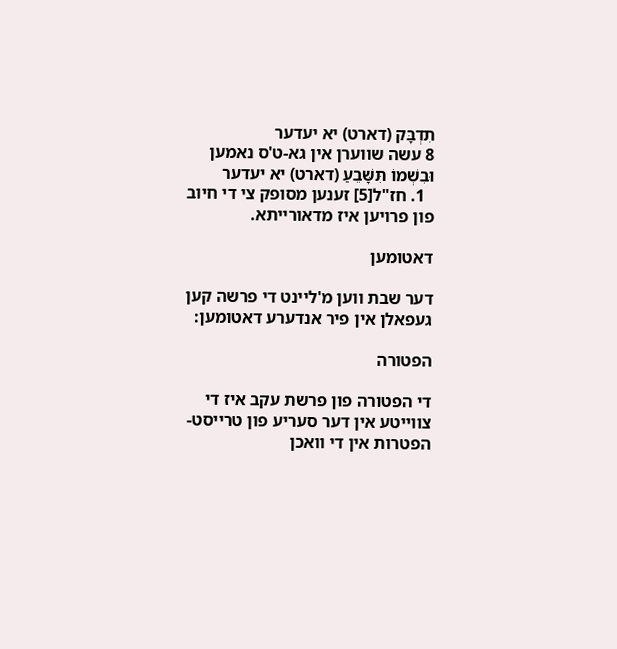תִדְבָּק (דארט) יא יעדער
8 עשה שווערן אין גא-ט'ס נאמען וּבִשְׁמוֹ תִּשָּׁבֵעַ (דארט) יא יעדער
  1. חז"ל[5] זענען מסופק צי די חיוב פון פרויען איז מדאורייתא.

דאטומען

דער שבת ווען מ'ליינט די פרשה קען געפאלן אין פיר אנדערע דאטומען:

הפטורה

די הפטורה פון פרשת עקב איז די צווייטע אין דער סעריע פון טרייסט-הפטרות אין די וואכן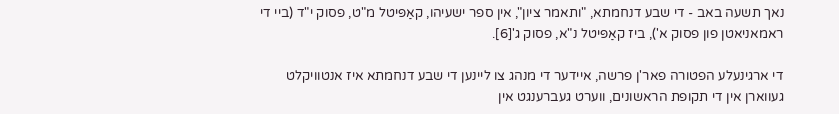נאך תשעה באב - די שבע דנחמתא, "ותאמר ציון", אין ספר ישעיהו, קאַפּיטל מ"ט, פסוק י"ד (ביי די ראמאניאטן פון פסוק א'), ביז קאַפּיטל נ"א, פסוק ג'[6].

די ארגינעלע הפטורה פאר'ן פרשה, איידער די מנהג צו ליינען די שבע דנחמתא איז אנטוויקלט געווארן אין די תקופת הראשונים, ווערט געברענגט אין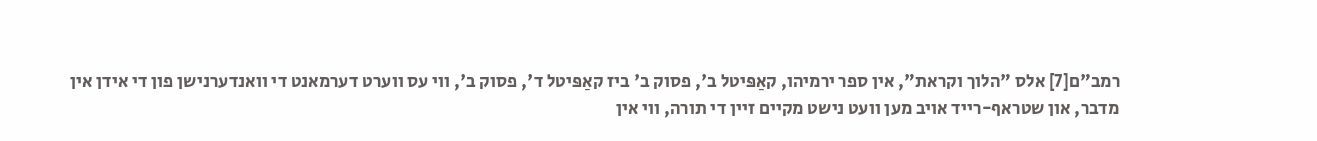רמב"ם[7] אלס "הלוך וקראת", אין ספר ירמיהו, קאַפּיטל ב', פסוק ב' ביז קאַפּיטל ד', פסוק ב', ווי עס ווערט דערמאנט די וואנדערנישן פון די אידן אין מדבר, און שטראף-רייד אויב מען וועט נישט מקיים זיין די תורה, ווי אין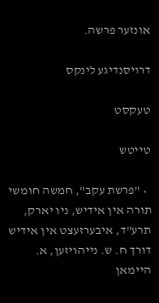אונזער פרשה.

דרויסנדיגע לינקס

טעקסט

טייטש

  • "פרשת עקב", חמשה חומשי תורה אין אידיש, ניו יארק, תרע"ד, איבערזעצט אין אידיש דורך ח. ש. נײהױזען, א. הײמאן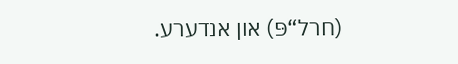(חרל“פּ) און אנדערע.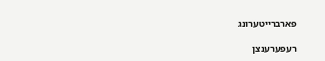פארברייטערונג

רעפערענצן